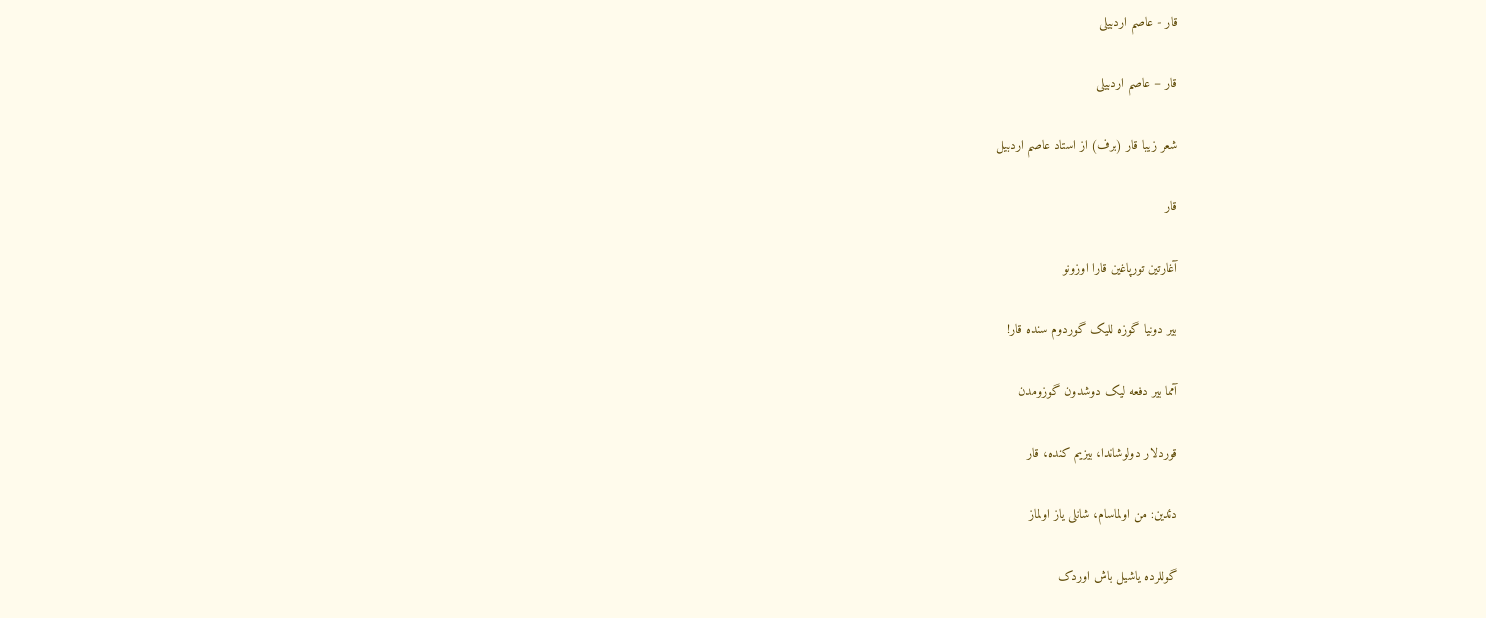قار - عاصم اردبیلی

قار – عاصم اردبیلی

شعر زیبا قار (برف) از استاد عاصم اردبیل

قار

آغارتین تورپاغین قارا اوزونو

بیر دونیا گوزه للیک گوردوم سنده قار!

آمما بیر دفعه لیک دوشدون گوزومدن

قوردلار دولوشاندا، بیزیم کنده، قار

دئدین: من اولماسام، شانلی یاز اولماز

گوللرده یاشیل باش اوردک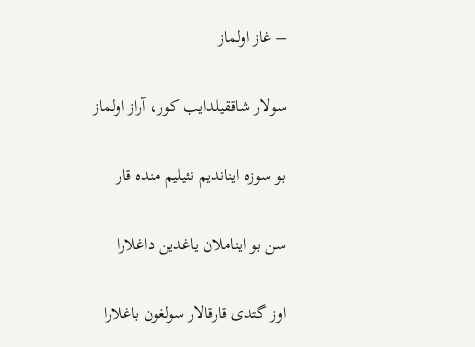– غاز اولماز

سولار شاققیلدایب کور، آراز اولماز

بو سوزه ایناندیم نئیلیم منده قار

سن بو ایناملان یاغدین داغلارا

اوز گتدی قارقالار سولغون باغلارا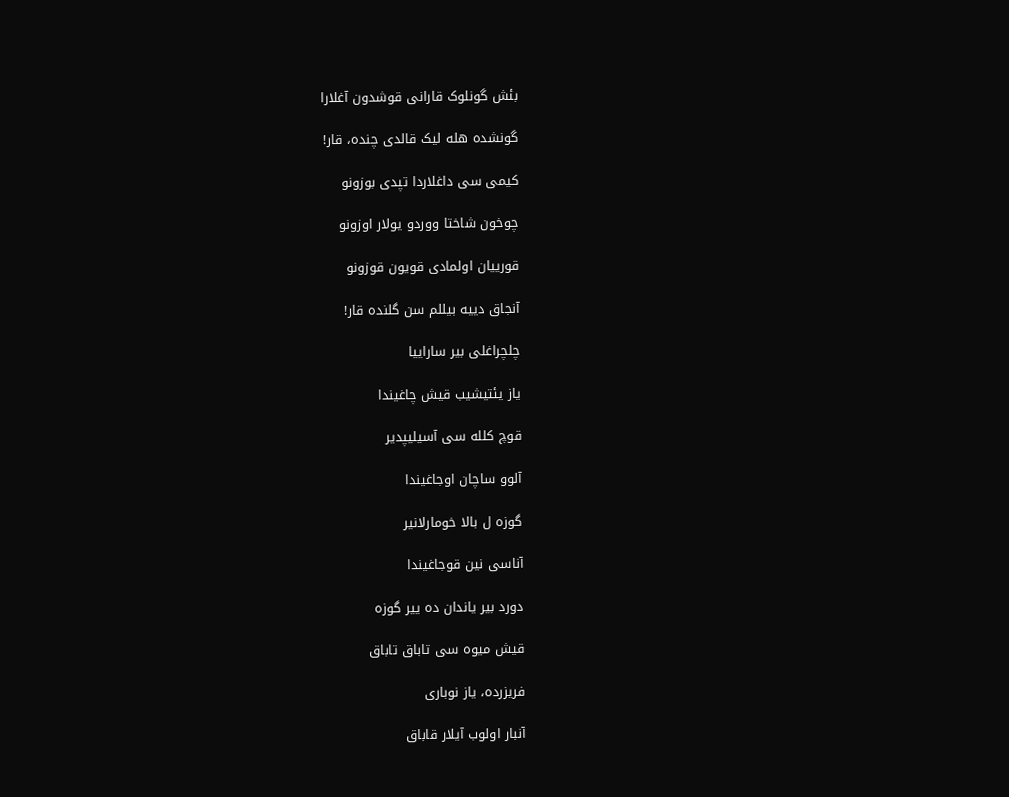بئش گونلوک قارانی قوشدون آغلارا

گونشده هله لیک قالدی چنده، قار!

کیمی سی داغلاردا تپدی بوزونو

چوخون شاختا ووردو یولار اوزونو

قورییان اولمادی قویون قوزونو

آنجاق دییه بیللم سن گلنده قار!

چلچراغلی بیر ساراییا

یاز یئتیشیب قیش چاغیندا

قوچ کلله سی آسیلیپدیر

آلوو ساچان اوجاغیندا

گوزه ل بالا خومارلانیر

آناسی نین قوجاغیندا

دورد بیر یاندان ده ییر گوزه

قیش میوه سی تاباق تاباق

فریزرده، یاز نوباری

آنبار اولوب آیلار قاباق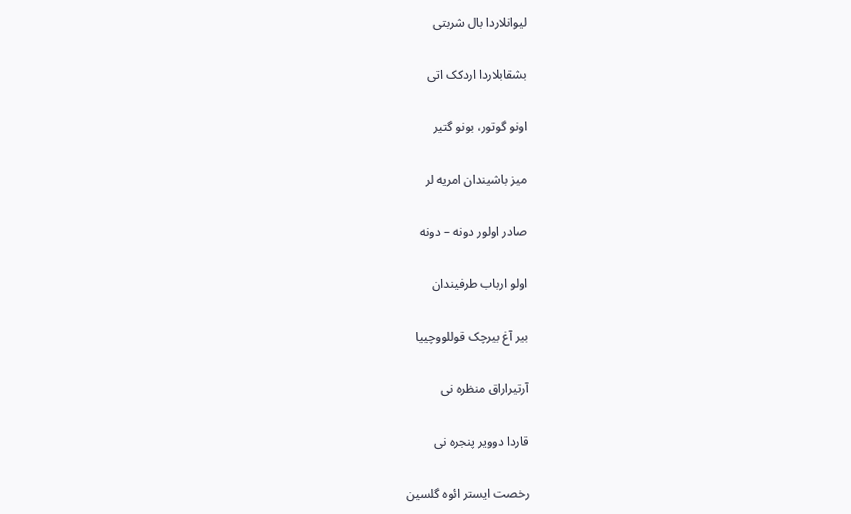لیوانلاردا بال شربتی

بشقابلاردا اردکک اتی

اونو گوتور، بونو گتیر

میز باشیندان امریه لر

صادر اولور دونه – دونه

اولو ارباب طرفیندان

بیر آغ بیرچک قوللووچییا

آرتیراراق منظره نی

قاردا دوویر پنجره نی

رخصت ایستر ائوه گلسین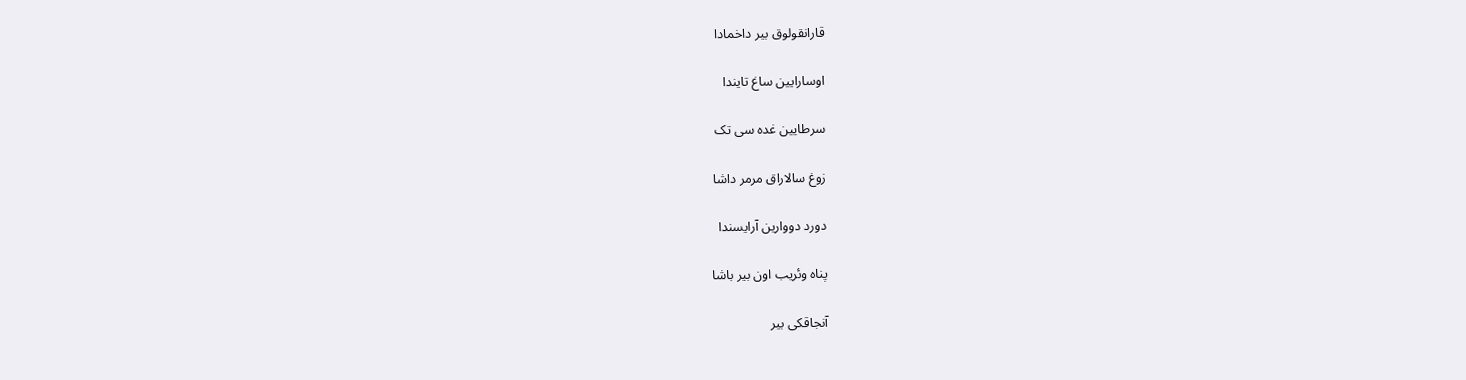قارانقولوق بیر داخمادا

اوسارایین ساغ تایندا

سرطایین غده سی تک

زوغ سالاراق مرمر داشا

دورد دووارین آرایسندا

پناه وئریب اون بیر باشا

آنجاقکی بیر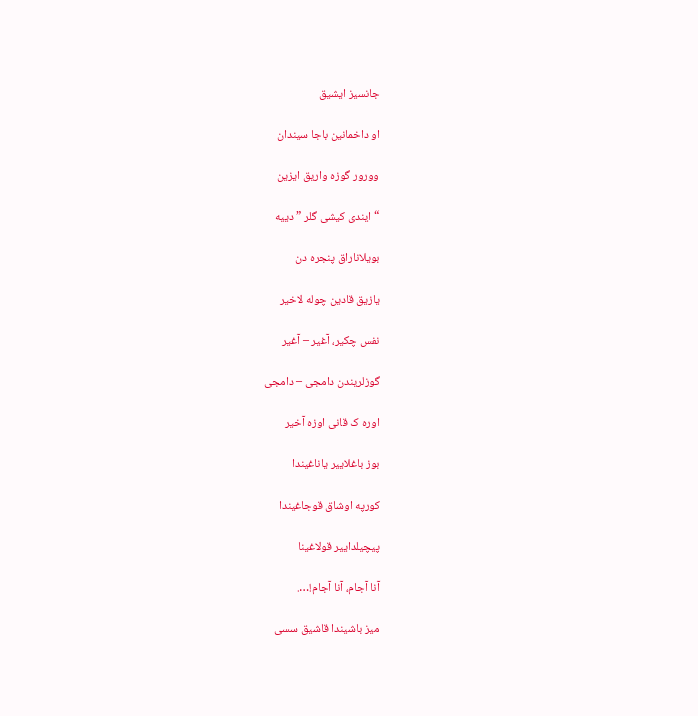جانسیز ایشیق

او داخمانین باجا سیندان

وورور گوزه واریق ایزین

“ایندی کیشی گلر ” دییه

بویلاناراق پنجره دن

یازیق قادین چوله لاخیر

نفس چکیر، آغیر – آغیر

گوزلریندن دامجی – دامجی

اوره ک قانی اوزه آخیر

بوز باغلاییر یاناغیندا

کورپه اوشاق قوجاغیندا

پیچیلداییر قولاغینا

آنا آجام، آنا آجام!….

میز باشیندا قاشیق سسی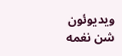ویدیوئون شن نغمه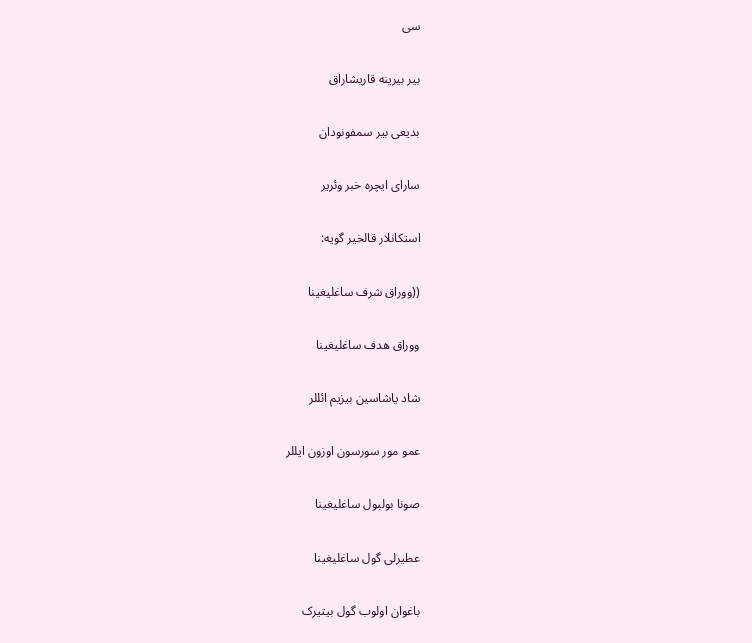سی

بیر بیرینه قاریشاراق

بدیعی بیر سمفونودان

سارای ایچره خبر وئریر

استکانلار قالخیر گویه:

((ووراق شرف ساغلیغینا

ووراق هدف ساغلیغینا

شاد یاشاسین بیزیم ائللر

عمو مور سورسون اوزون ایللر

صونا بولبول ساغلیغینا

عطیرلی گول ساغلیغینا

باغوان اولوب گول بیتیرک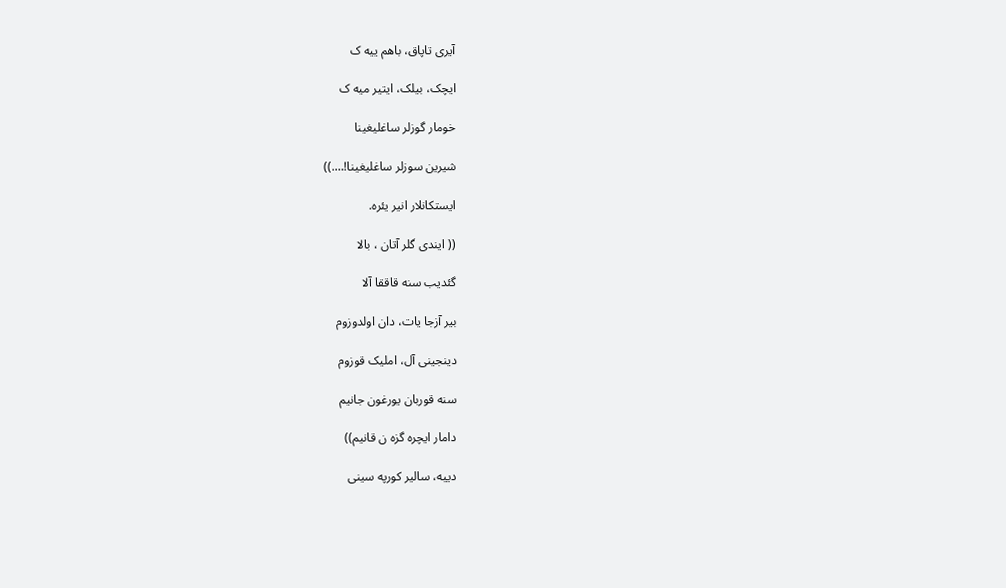آیری تاپاق، باهم ییه ک

ایچک، بیلک، ایتیر میه ک

خومار گوزلر ساغلیغینا

شیرین سوزلر ساغلیغینا!….))

ایستکانلار انیر یئره.

(( ایندی گلر آتان ، بالا

گئدیب سنه قاققا آلا

بیر آزجا یات، دان اولدوزوم

دینجینی آل، املیک قوزوم

سنه قوربان یورغون جانیم

دامار ایچره گزه ن قانیم))

دییه، سالیر کورپه سینی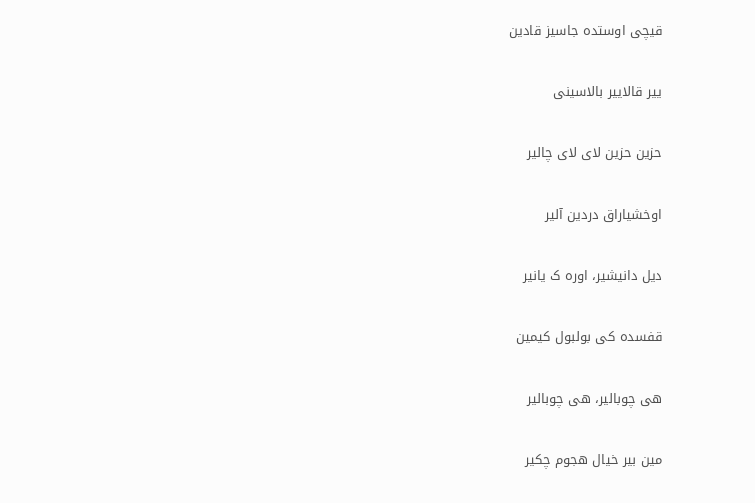قیچی اوستده جاسیز قادین

ییر قالاییر بالاسینی

حزین حزین لای لای چالیر

اوخشیاراق دردین آلیر

دیل دانیشیر، اوره ک یانیر

قفسده کی بولبول کیمین

هی چوبالیر، هی چوبالیر

مین بیر خیال هجوم چکیر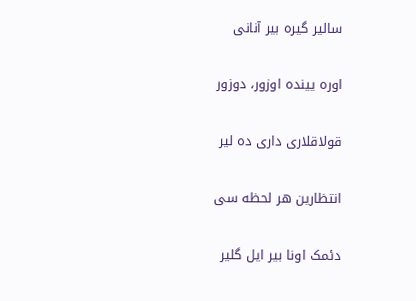سالیر گیره بیر آنانی

اوره یینده اوزور، دوزور

قولاقلاری داری ده لیر

انتظارین هر لحظه سی

دئمک اونا بیر ایل گلیر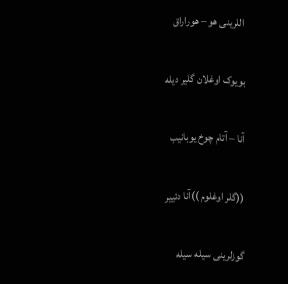اللرینی هو – هوراراق

بویوک اوغلان گلیر دیله

آنا – آتام چوخ یوبانیب

((گلر اوغلوم ))آنا دئییر

گوزلرینی سیله سیله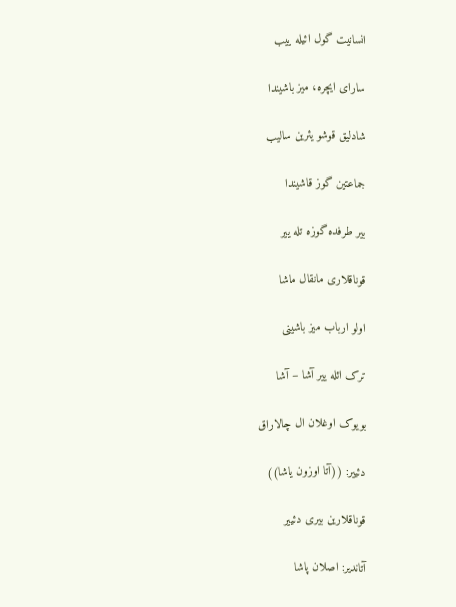انسانیت گول ائیله ییب

سارای ایچره، میز باشیندا

شادلیق قوشو یئرین سالیب

جماعتین گوز قاشیندا

بیر طرفده گوزه تله ییر

قوناقلاری مانقال ماشا

اولو ارباب میز باشینی

ترک ائله ییر آشا – آشا

بویوک اوغلان ال چالاراق

دئییر: ((آتا اوزون یاشا))

قوناقلارین بیری دئییر

آتاندیر: اصلان پاشا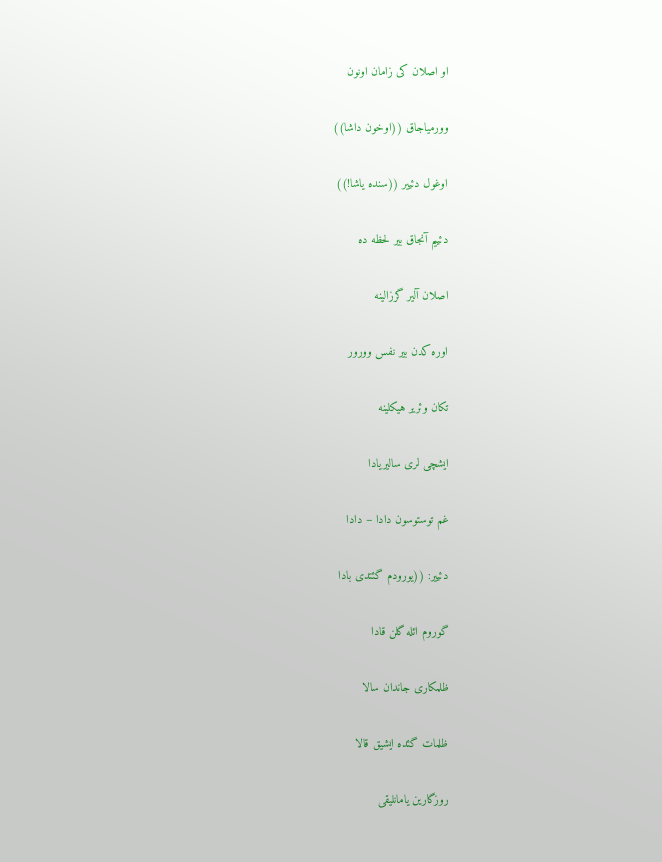او اصلان کی زامان اونون

وورمیاجاق ((اوخون داشا))

اوغول دئییر ((سنده یاشا!))

دئییم آنجاق بیر لحظه ده

اصلان آلیر گرزالینه

اوره کدن بیر نفس وورور

تکان وئریر هیکلینه

ایشچی لری سالیریادا

غم توستوسون دادا – دادا

دئییر: ((یورودم گئتدی بادا

گوروم ائله گلن قادا

ظلمکاری جاندان سالا

ظلمات گئده ایشیق قالا

روزگارین یامانلیقی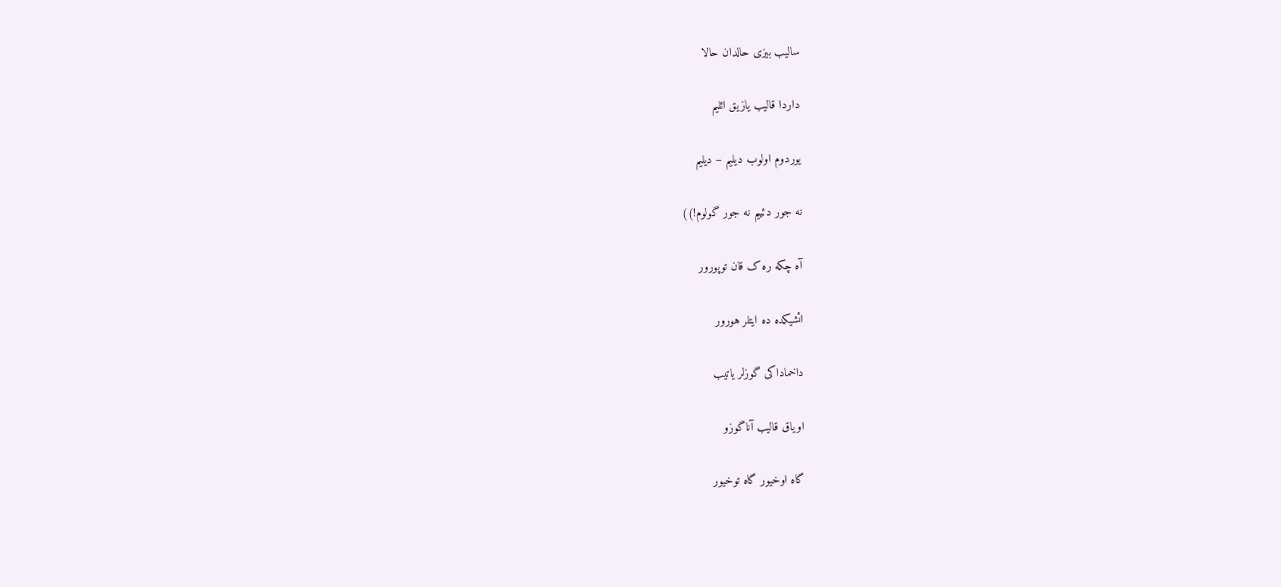سالیب بیزی حالدان حالا

داردا قالیب یازیق ائلیم

یوردوم اولوب دیلیم – دیلیم

نه جور دئییم نه جور گولوم!))

آه چکه ره ک قان توپورور

ائشیکده ده ایتلر هورور

داخماداکی گوزلر یاتیب

اویاق قالیب آناگوزو

گاه اوخیور گاه توخیور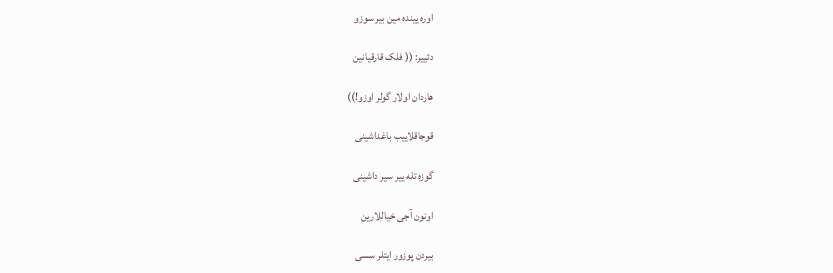اوره یینده مین بیر سوزو

دئییر: (( فلک قارقیانین

هاردان اولار گولر اوزو!))

قوجاقلاییب باغداشینی

گوزه تله ییر سیر داشینی

اونون آجی خیاللارین

بیردن پوزور ایتلر سسی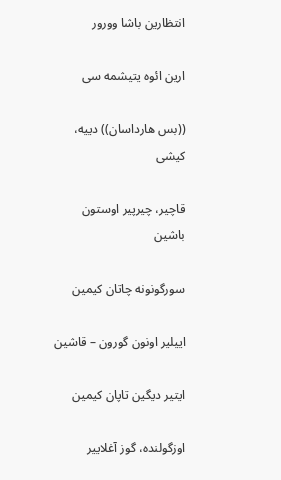انتظارین باشا وورور

ارین ائوه یتیشمه سی

((بس هارداسان)) دییه، کیشی

قاچیر، چیرپیر اوستون باشین

سورگونونه چاتان کیمین

اییلیر اونون گورون – قاشین

ایتیر دیگین تاپان کیمین

اوزگولنده، گوز آغلاییر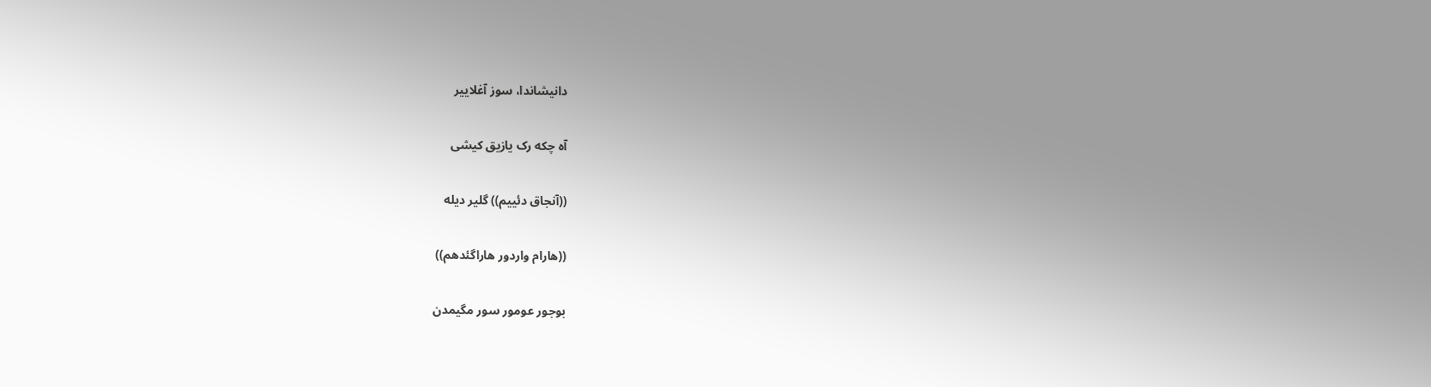دانیشاندا، سوز آغلاییر

آه چکه رک یازیق کیشی

((آنجاق دئییم)) گلیر دیله

((هارام واردور هاراگئدهم))

بوجور عومور سور مگیمدن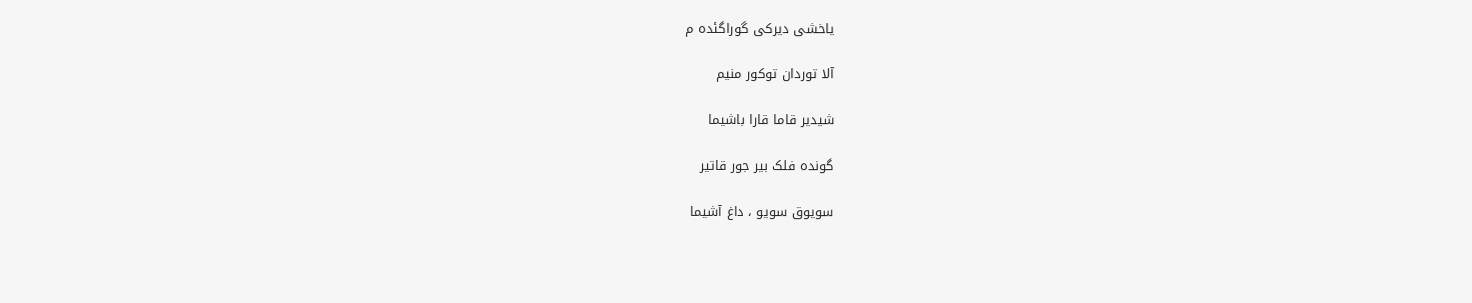یاخشی دیرکی گوراگئده م

آلا توردان توکور منیم

شیدیر قاما قارا باشیما

گونده فلک بیر جور قاتیر

سویوق سویو ، داغ آشیما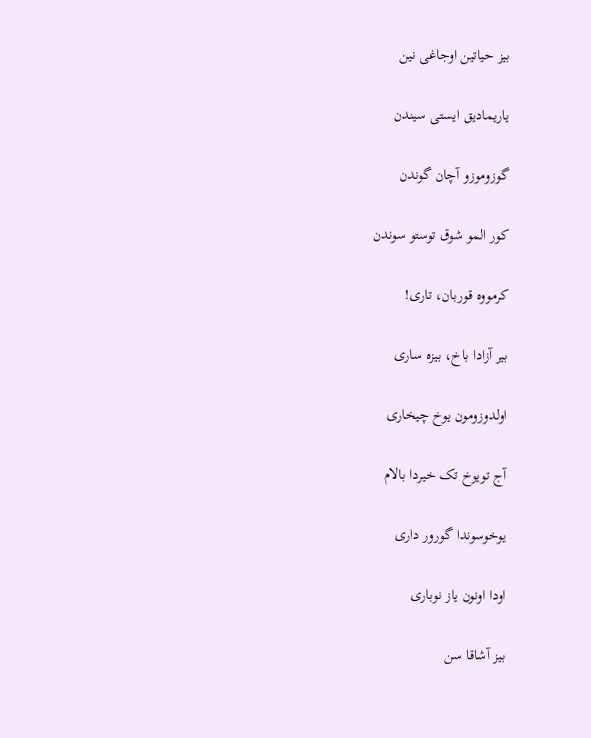بیز حیاتین اوجاغی نین

یاریمادیق ایستی سیندن

گوزوموزو آچان گوندن

کور المو شوق توستو سوندن

کرمووه قوربان، تاری!

بیر آزادا باخ، بیزه ساری

اولدوزومون یوخ چیخاری

آج تویوخ تک خیردا بالام

یوخوسوندا گورور داری

اودا اونون یاز نوباری

بیز آشاقا سن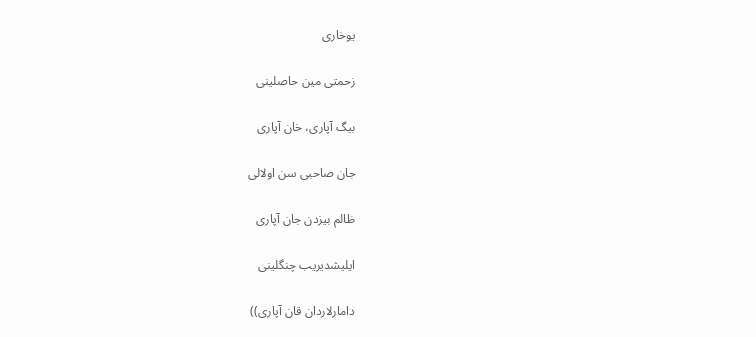یوخاری

زحمتی مین حاصلینی

بیگ آپاری، خان آپاری

جان صاحبی سن اولالی

ظالم بیزدن جان آپاری

ایلیشدیریب چنگلینی

دامارلاردان قان آپاری))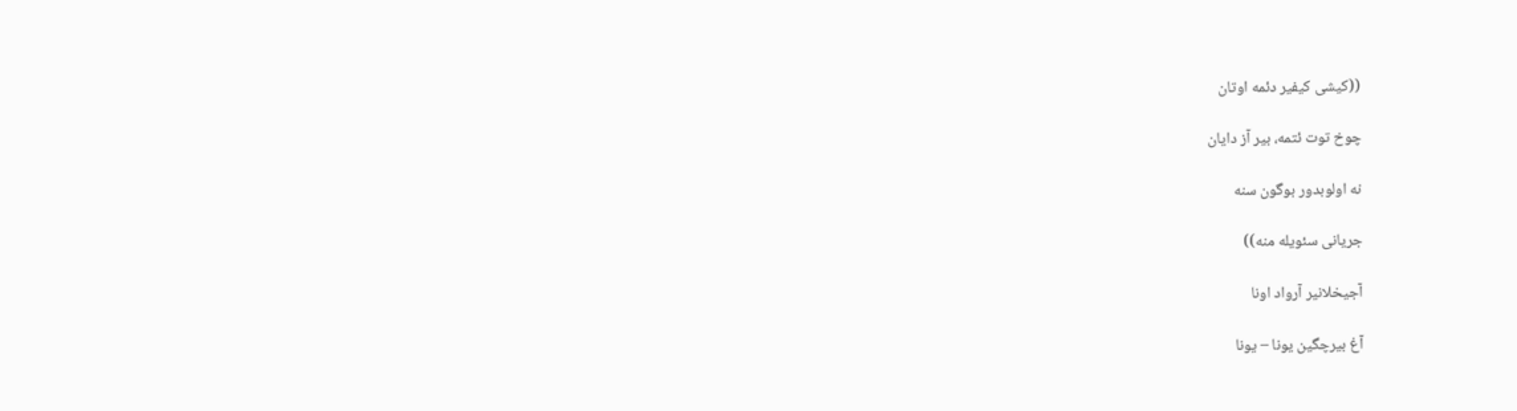((کیشی کیفیر دئمه اوتان

چوخ توت ئتمه، بیر آز دایان

نه اولوبدور بوگون سنه

جریانی سئویله منه))

آجیخلانیر آرواد اونا

آغ بیرچگین یونا – یونا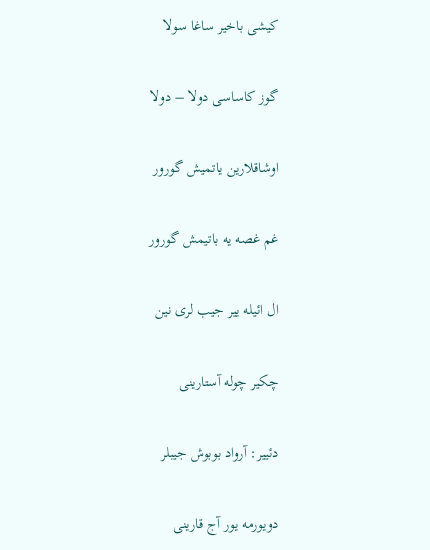کیشی باخیر ساغا سولا

گوز کاساسی دولا – دولا

اوشاقلارین یاتمیش گورور

غم غصه یه باتیمش گورور

ال ائیله ییر جیب لری نین

چکیر چوله آستارینی

دئییر: آرواد بوبوش جیبلر

دویورمه یور آج قارینی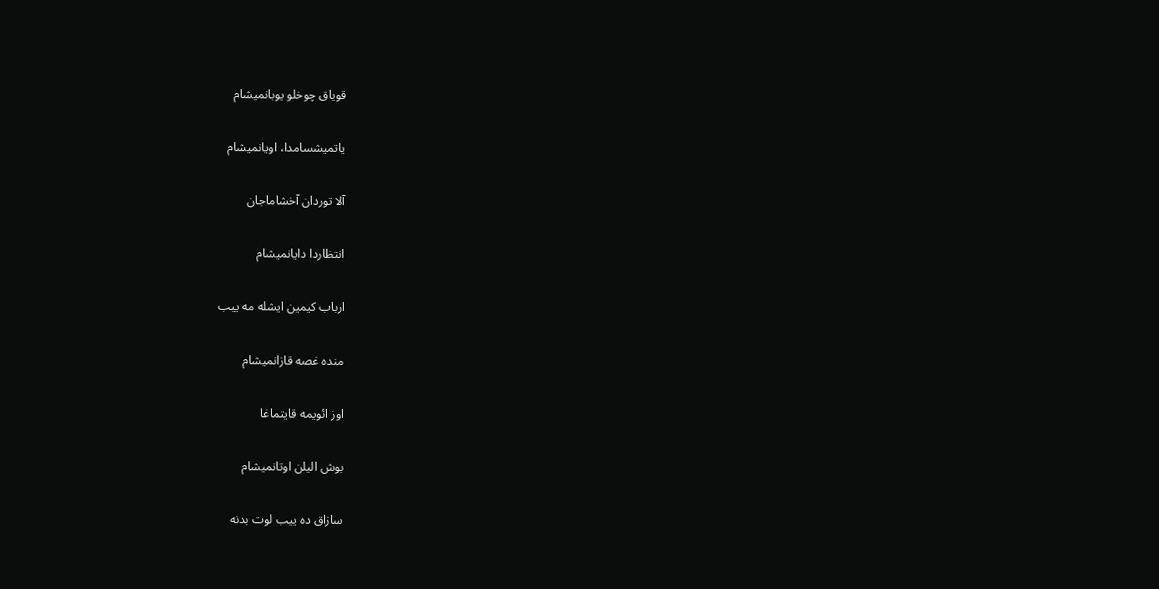قویاق چوخلو یوبانمیشام

یاتمیشسامدا، اویانمیشام

آلا توردان آخشاماجان

انتظاردا دایانمیشام

ارباب کیمین ایشله مه ییب

منده غصه قازانمیشام

اوز ائویمه قایتماغا

بوش الیلن اوتانمیشام

سازاق ده ییب لوت بدنه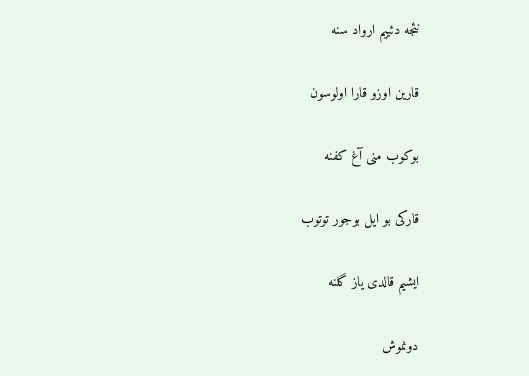نئجه دئییم ارواد سنه

قارین اوزو قارا اولوسون

بوکوب منی آغ کفنه

قارکی بو ایل بوجور توتوب

ایشیم قالدی یاز گلنه

دونموش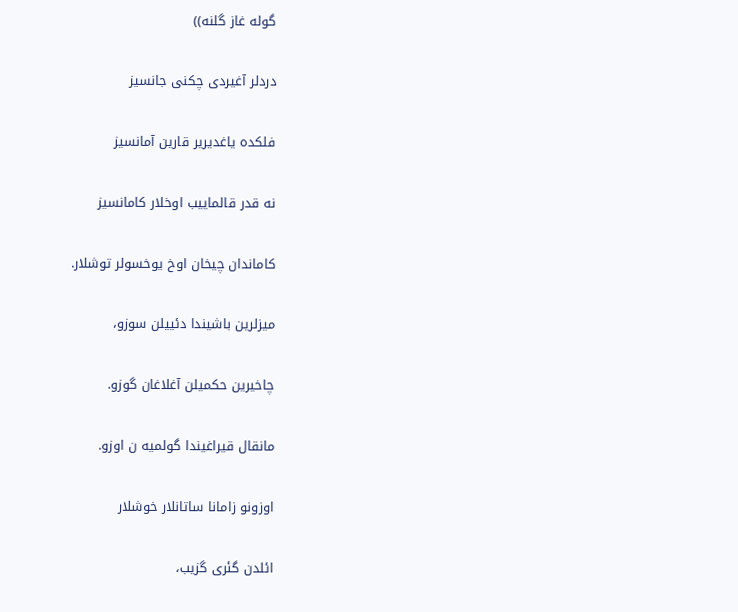گوله غاز گلنه))

دردلر آغیردی چکنی جانسیز

فلکده یاغدیریر قارین آمانسیز

نه قدر قالماییب اوخلار کامانسیز

کاماندان چیخان اوخ یوخسولر توشلار.

میزلرین باشیندا دئییلن سوزو،

چاخیرین حکمیلن آغلاغان گوزو.

مانقال قیراغیندا گولمیه ن اوزو.

اوزونو زامانا ساتانلار خوشلار

ائلدن گئری گزیب،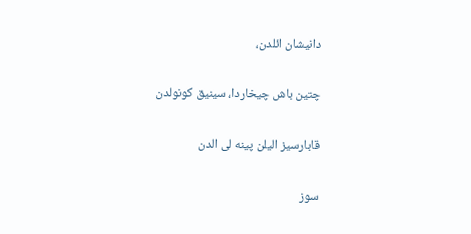دانیشان ائلدن،

چتین باش چیخاردا، سینیق کونولدن

قابارسیز الیلن پینه لی الدن

سوز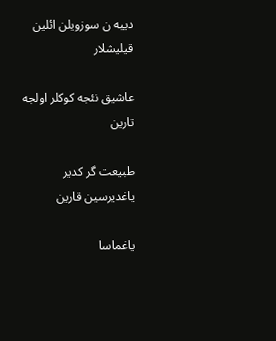دییه ن سوزویلن ائلین قیلیشلار

عاشیق نئجه کوکلر اولجه تارین

طبیعت گر کدیر یاغدیرسین قارین

یاغماسا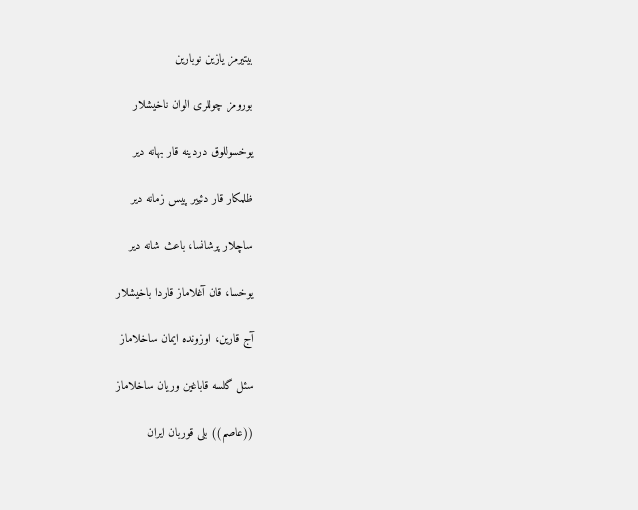بیتیرمز یازین نوبارین

بورومز چوللری الوان ناخیشلار

یوخسوللوق دردینه قار بهانه دیر

ظلمکار قار دئییر پیس زمانه دیر

ساچلار پرشانسا، باعث شانه دیر

یوخسا، قان آغلاماز قاردا باخیشلار

آج قارین، اوزونده ایمان ساخلاماز

سئل گلسه قاباغین وریان ساخلاماز

((عاصم)) بلی قوربان ایران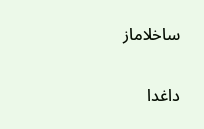ساخلاماز

داغدا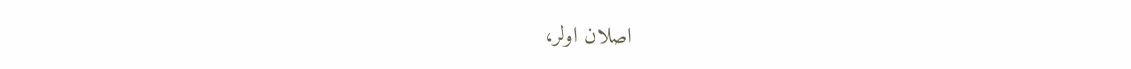اصلان اولر،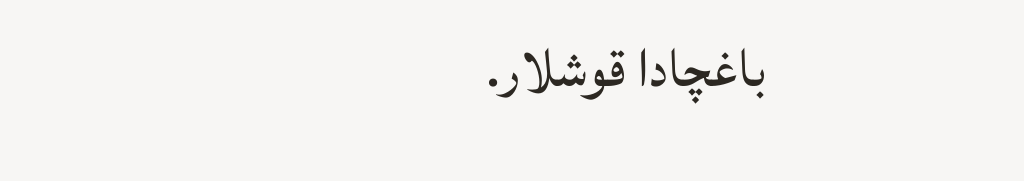باغچادا قوشلار.